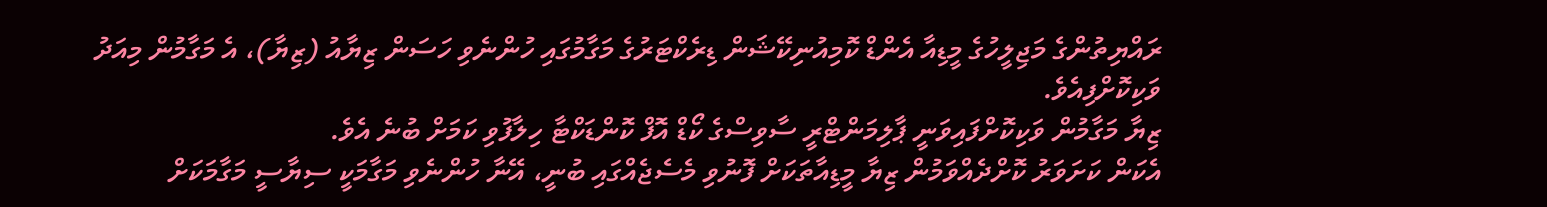ރައްޔިތުންގެ މަޖިލީހުގެ މީޑިއާ އެންޑް ކޮމިއުނިކޭޝަން ޑިރެކްޓަރުގެ މަގާމުގައި ހުންނެވި ހަސަން ޒިޔާއު (ޒިޔާ)، އެ މަގާމުން މިއަދު ވަކިކޮށްފިއެވެ.
ޒިޔާ މަގާމުން ވަކިކޮށްފައިވަނީ ޕާލިމަންޓްރީ ސާވިސްގެ ކޯޑް އޮފް ކޮންޑަކްޓާ ހިލާފުވި ކަމަށް ބުނެ އެވެ.
އެކަން ކަށަވަރު ކޮށްދެއްވަމުން ޒިޔާ މީޑިއާތަކަށް ފޮނުވި މެސެޖެއްގައި ބުނީ، އޭނާ ހުންނެވި މަގާމަކީ ސިޔާސީ މަގާމަކަށް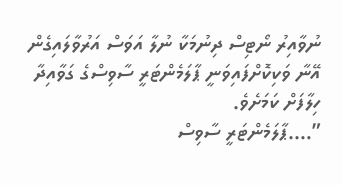ނުވާއިރު ނޯޓިސް ދިނުމަކާ ނުލާ އަވަސް އަރުވާލައިގެން އޭނާ ވަކިކޮށްފައިވަނީ ޕާލަމެންޓަރީ ސާވިސްގެ ގަވާއިދާ ހިލާފަށް ކަމަށެވެ.
”….ޕާލަމެންޓަރީ ސާވިސް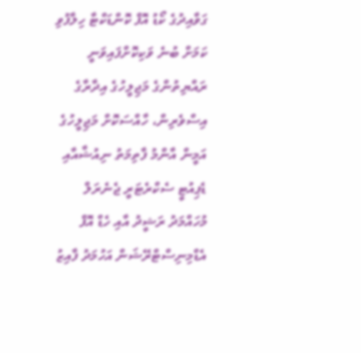ގަވާއިދުގެ ކޯޑު އޮފް ކޮންޑަކްޓާ ހިލާފުވި ކަމަށް ބުނެ ވަކިކޮށްފައިވަނީ ރައްޔިތުންގެ މަޖިލީހުގެ އިދާރާގެ އިސްވެރިން، ހާއްސަކޮށް މަޖިލީހުގެ އަމީން އާންމު ފާތިމަތު ނިއުޝާއާއި ޑެޕިއުޓީ ސެކްރެޓަރީ ޖެނެރަލް މުހައްމަދު ރަޝީދު އާއި ހެޑް އޮފް އެޑްމިނިސްޓްރޭޝަން އަހުމަދު ފާއިޒު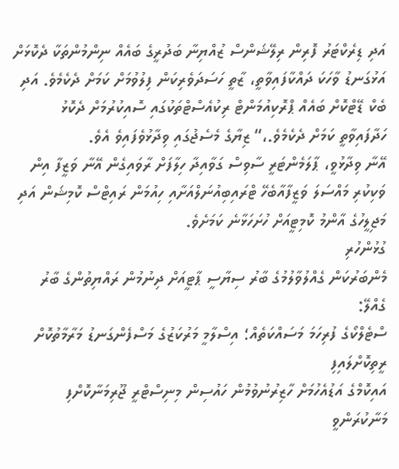އަދި ޑިރެކްޓަރު ފޮރިން ރިލޭޝަންސް ޒުއްޔިނާ ބަދުރީގެ ބައެއް ނިންމުންތަކާ ދެކޮޅަށް އަޅުގަނޑު ވާހަކަ ދައްކާފައިވާތީ، ޒާތީ ހަސަދަވެރިކަން ފިލުވުމަށް ކަމަށް ދެކެމެވެ. އަދި ބެކް ޑޭޓްކޮށް ބައެއް ޕްރޮކިއުމަންޓް ރިކުއެސްޓްތަކުގައި ސޮއިކުރުމަށް ދެކޮޅު ހަދާފައިވާތީ ކަމަށް ދެކެމެވެ.،“ ޒިޔާގެ މެސެޖުގައި ވިދާޅުވެފައިވެ އެވެ.
އޭނާ ވިދާޅުވީ، ޕާލަމެންޓަރީ ސާވިސް ގަވާއިދާ ހިލާފަށް ރާވައިގެން އޭނާ ވަޒީފާ އިން ވަކިކުރި މައްސަލަ ވަޒީފާއާބެހޭ ޓްރައިބިއުނަލްއަށާއި ހިއުމަން ރައިޓްސް ކޮމިޝަން އަދި މަޖިލީހުގެ އާންމު ކޮމިޓީއަށް ހުށަހަޅާނެ ކަމަށެވެ.
ގުޅުންހުރި
މެންބަރުކަން ގެއްލުވާލުމުގެ ބާރު ސިޔާސީ ޕާޓީއަށް ދިނުމުން ރައްޔިތުންގެ ބާރު ގެއްލޭ:
ސްޓެލްކޯގެ ފުރިހަމަ މަސައްކަތެއް؛ އިސްލާމީ މަރުކަޒުގެ މަސްފެންގަނޑު މަރާމާތުކޮށް ރީތިކޮށްލައިފި
އައިކޮމްގެ އަޑުއެހުމަށް ހާޒިރުނުވުމުން ހައުސިން މިނިސްޓްރީ ޖޫރިމަނާކޮށްފި
މަނާކުރަންވީ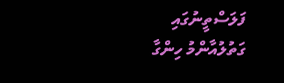ފަލަސްތީނުގައި ގަތުލުއާންމު ހިންގާ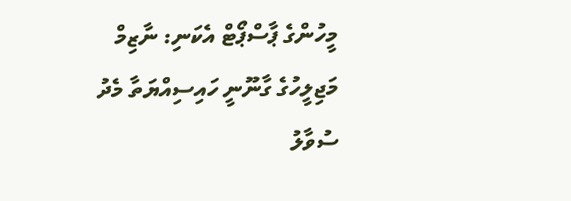މީހުންގެ ޕާސްޕޯޓް އެކަނި: ނާޒިމް
މަޖިލީހުގެ ގާނޫނީ ހައިސިއްޔަތާ މެދު ސުވާލު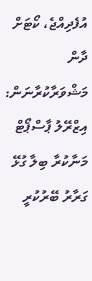އުފެދިއްޖެ، ކޯޓަށް ދާން މަޝްވަރާކުރާނަން:
އިޒްރޭލު ޕާސްޕޯޓް މަނާކުރާ ބިލާ ގުޅޭ ގަރާރު ބޭރުކުރީ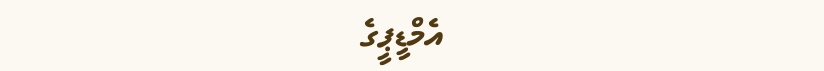އެމްޑީޕީގެ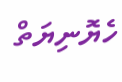ހެޔޮނިޔަތް